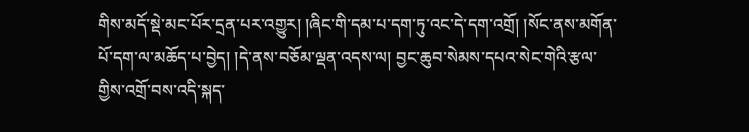གིས་མདོ་སྡེ་མང་པོར་དྲན་པར་འགྱུར། །ཞིང་གི་དམ་པ་དག་ཏུ་འང་དེ་དག་འགྲོ། །སོང་ནས་མགོན་པོ་དག་ལ་མཆོད་པ་བྱེད། །དེ་ནས་བཅོམ་ལྡན་འདས་ལ། བྱང་ཆུབ་སེམས་དཔའ་སེང་གེའི་རྩལ་གྱིས་འགྲོ་བས་འདི་སྐད་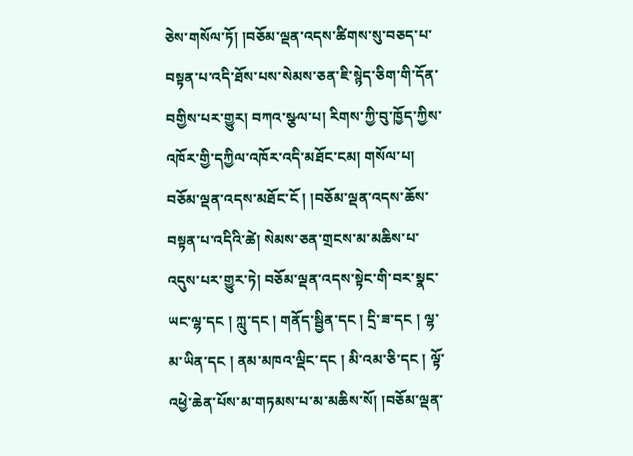ཅེས་གསོལ་ཏོ། །བཅོམ་ལྡན་འདས་ཚིགས་སུ་བཅད་པ་བསྟན་པ་འདི་ཐོས་པས་སེམས་ཅན་ཇི་སྙེད་ཅིག་གི་དོན་བགྱིས་པར་གྱུར། བཀའ་སྩལ་པ། རིགས་ཀྱི་བུ་ཁྱོད་ཀྱིས་འཁོར་གྱི་དཀྱིལ་འཁོར་འདི་མཐོང་ངམ། གསོལ་པ། བཅོམ་ལྡན་འདས་མཐོང་ངོ ། །བཅོམ་ལྡན་འདས་ཆོས་བསྟན་པ་འདིའི་ཚེ། སེམས་ཅན་གྲངས་མ་མཆིས་པ་འདུས་པར་གྱུར་ཏེ། བཅོམ་ལྡན་འདས་སྟེང་གི་བར་སྣང་ཡང་ལྷ་དང ། ཀླུ་དང ། གནོད་སྦྱིན་དང ། དྲི་ཟ་དང ། ལྷ་མ་ཡིན་དང ། ནམ་མཁའ་ལྡིང་དང ། མི་འམ་ཅི་དང ། ལྟོ་འཕྱེ་ཆེན་པོས་མ་གཏམས་པ་མ་མཆིས་སོ། །བཅོམ་ལྡན་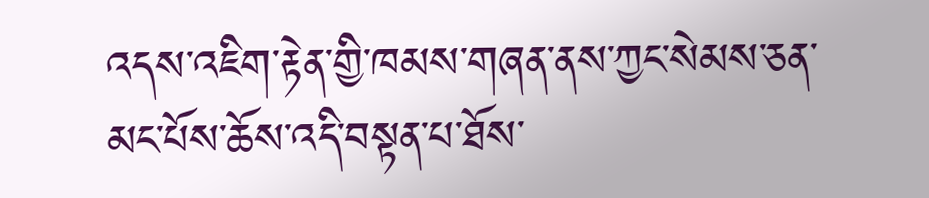འདས་འཇིག་རྟེན་གྱི་ཁམས་གཞན་ནས་ཀྱང་སེམས་ཅན་མང་པོས་ཆོས་འདི་བསྟན་པ་ཐོས་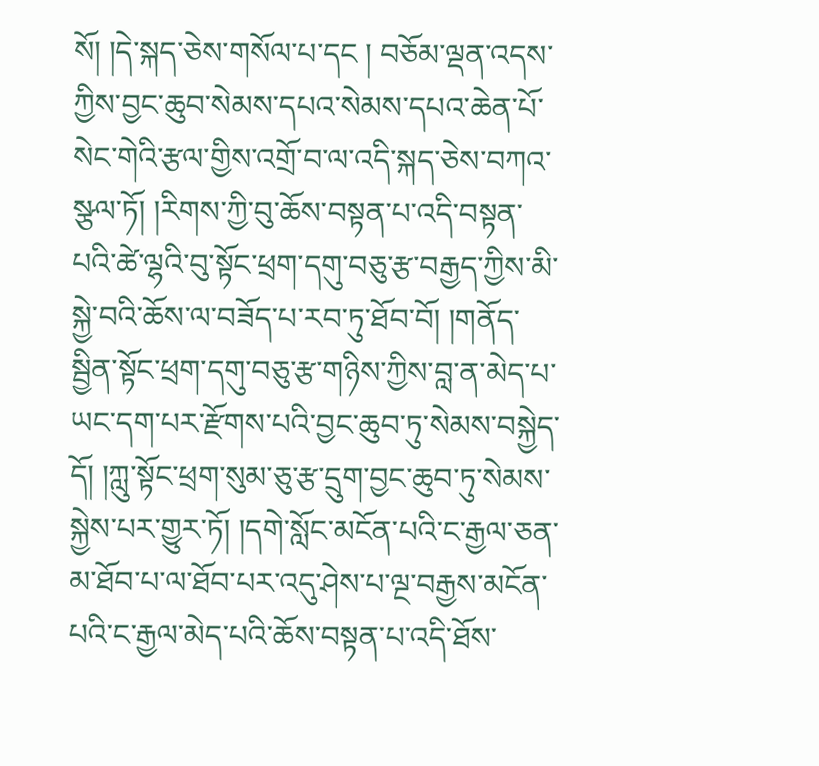སོ། །དེ་སྐད་ཅེས་གསོལ་པ་དང ། བཅོམ་ལྡན་འདས་ཀྱིས་བྱང་ཆུབ་སེམས་དཔའ་སེམས་དཔའ་ཆེན་པོ་སེང་གེའི་རྩལ་གྱིས་འགྲོ་བ་ལ་འདི་སྐད་ཅེས་བཀའ་སྩལ་ཏོ། །རིགས་ཀྱི་བུ་ཆོས་བསྟན་པ་འདི་བསྟན་པའི་ཚེ་ལྷའི་བུ་སྟོང་ཕྲག་དགུ་བཅུ་རྩ་བརྒྱད་ཀྱིས་མི་སྐྱེ་བའི་ཆོས་ལ་བཟོད་པ་རབ་ཏུ་ཐོབ་བོ། །གནོད་སྦྱིན་སྟོང་ཕྲག་དགུ་བཅུ་རྩ་གཉིས་ཀྱིས་བླ་ན་མེད་པ་ཡང་དག་པར་རྫོགས་པའི་བྱང་ཆུབ་ཏུ་སེམས་བསྐྱེད་དོ། །ཀླུ་སྟོང་ཕྲག་སུམ་ཅུ་རྩ་དྲུག་བྱང་ཆུབ་ཏུ་སེམས་སྐྱེས་པར་གྱུར་ཏོ། །དགེ་སློང་མངོན་པའི་ང་རྒྱལ་ཅན་མ་ཐོབ་པ་ལ་ཐོབ་པར་འདུ་ཤེས་པ་ལྔ་བརྒྱས་མངོན་པའི་ང་རྒྱལ་མེད་པའི་ཆོས་བསྟན་པ་འདི་ཐོས་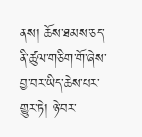ནས། ཆོས་ཐམས་ཅད་ནི་ཚུལ་གཅིག་གོ་ཞེས་བྱ་བར་ཡིད་ཆེས་པར་གྱུར་ཏེ། ཉེ་བར་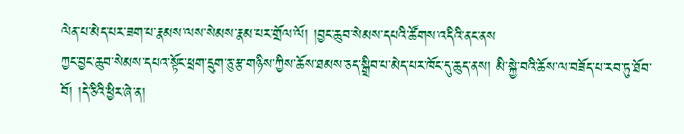ལེན་པ་མེད་པར་ཟག་པ་རྣམས་ལས་སེམས་རྣམ་པར་གྲོལ་ལོ། །བྱང་ཆུབ་སེམས་དཔའི་ཚོགས་འདིའི་ནང་ནས
ཀྱང་བྱང་ཆུབ་སེམས་དཔའ་སྟོང་ཕྲག་དྲུག་ཅུ་རྩ་གཉིས་ཀྱིས་ཆོས་ཐམས་ཅད་སྒྲིབ་པ་མེད་པར་ཁོང་དུ་ཆུད་ནས། མི་སྐྱེ་བའི་ཆོས་ལ་བཟོད་པ་རབ་ཏུ་ཐོབ་བོ། །དེ་ཅིའི་ཕྱིར་ཞེ་ན།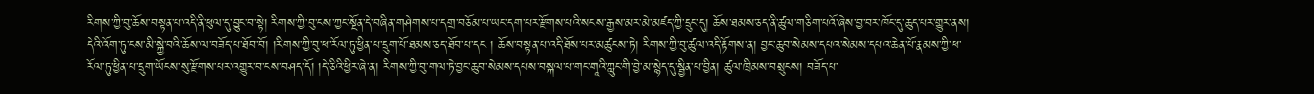རིགས་ཀྱི་བུ་ཆོས་བསྟན་པ་འདི་ནི་ཕུལ་དུ་བྱུང་བ་སྟེ། རིགས་ཀྱི་བུ་ངས་ཀྱང་སྔོན་དེ་བཞིན་གཤེགས་པ་དགྲ་བཅོམ་པ་ཡང་དག་པར་རྫོགས་པའི་སངས་རྒྱས་མར་མེ་མཛད་ཀྱི་དྲུང་དུ། ཆོས་ཐམས་ཅད་ནི་ཚུལ་གཅིག་པའོ་ཞེས་བྱ་བར་ཁོང་དུ་ཆུད་པར་གྱུར་ནས། དེའི་འོག་ཏུ་ངས་མི་སྐྱེ་བའི་ཆོས་ལ་བཟོད་པ་ཐོབ་བོ། །རིགས་ཀྱི་བུ་ཕ་རོལ་ཏུ་ཕྱིན་པ་དྲུག་པོ་ཐམས་ཅད་ཐོབ་པ་དང ། ཆོས་བསྟན་པ་འདི་ཐོས་པར་མཚུངས་ཏེ། རིགས་ཀྱི་བུ་ཚུལ་འདི་རྟོགས་ན། བྱང་ཆུབ་སེམས་དཔའ་སེམས་དཔའ་ཆེན་པོ་རྣམས་ཀྱི་ཕ་རོལ་ཏུ་ཕྱིན་པ་དྲུག་ཡོངས་སུ་རྫོགས་པར་འགྱུར་བ་ངས་བཤད་དོ། །དེ་ཅིའི་ཕྱིར་ཞེ་ན། རིགས་ཀྱི་བུ་གལ་ཏེ་བྱང་ཆུབ་སེམས་དཔས་བསྐལ་པ་གང་གཱའི་ཀླུང་གི་བྱེ་མ་སྙེད་དུ་སྦྱིན་པ་བྱིན། ཚུལ་ཁྲིམས་བསྲུངས། བཟོད་པ་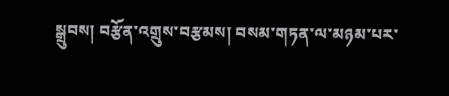སྒྲུབས། བརྩོན་འགྲུས་བརྩམས། བསམ་གཏན་ལ་མཉམ་པར་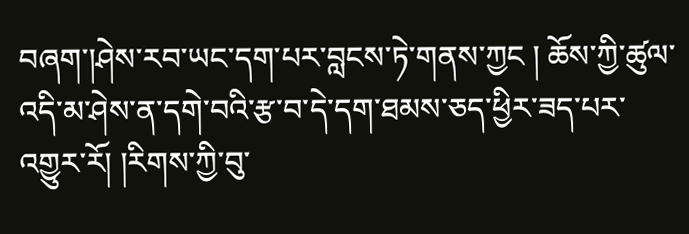བཞག་།ཤེས་རབ་ཡང་དག་པར་བླངས་ཏེ་གནས་ཀྱང ། ཆོས་ཀྱི་ཚུལ་འདི་མ་ཤེས་ན་དགེ་བའི་རྩ་བ་དེ་དག་ཐམས་ཅད་ཕྱིར་ཟད་པར་འགྱུར་རོ། །རིགས་ཀྱི་བུ་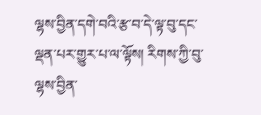ལྷས་བྱིན་དགེ་བའི་རྩ་བ་དེ་ལྟ་བུ་དང་ལྡན་པར་གྱུར་པ་ལ་ལྟོས། རིགས་ཀྱི་བུ་ལྷས་བྱིན་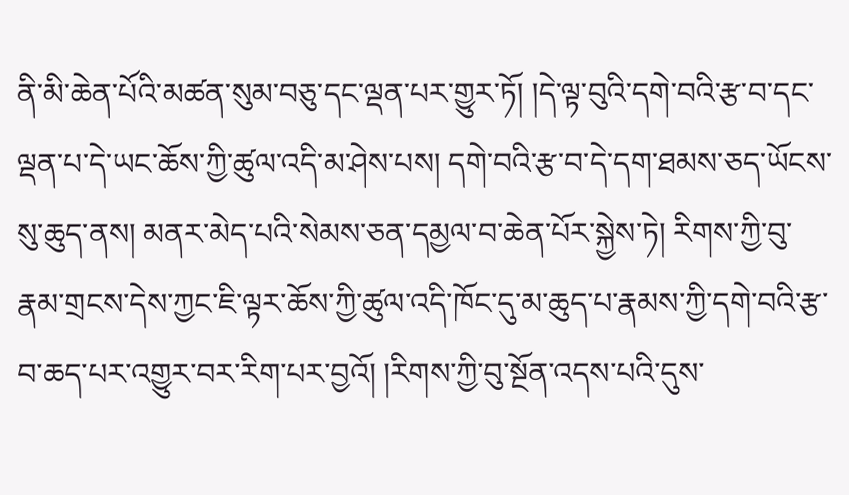ནི་མི་ཆེན་པོའི་མཚན་སུམ་བཅུ་དང་ལྡན་པར་གྱུར་ཏོ། །དེ་ལྟ་བུའི་དགེ་བའི་རྩ་བ་དང་ལྡན་པ་དེ་ཡང་ཆོས་ཀྱི་ཚུལ་འདི་མ་ཤེས་པས། དགེ་བའི་རྩ་བ་དེ་དག་ཐམས་ཅད་ཡོངས་སུ་ཆུད་ནས། མནར་མེད་པའི་སེམས་ཅན་དམྱལ་བ་ཆེན་པོར་སྐྱེས་ཏེ། རིགས་ཀྱི་བུ་རྣམ་གྲངས་དེས་ཀྱང་ཇི་ལྟར་ཆོས་ཀྱི་ཚུལ་འདི་ཁོང་དུ་མ་ཆུད་པ་རྣམས་ཀྱི་དགེ་བའི་རྩ་བ་ཆད་པར་འགྱུར་བར་རིག་པར་བྱའོ། །རིགས་ཀྱི་བུ་སྔོན་འདས་པའི་དུས་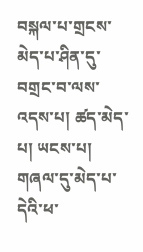བསྐལ་པ་གྲངས་མེད་པ་ཤིན་དུ་བགྲང་བ་ལས་འདས་པ། ཚད་མེད་པ། ཡངས་པ།
གཞལ་དུ་མེད་པ་དེའི་ཕ་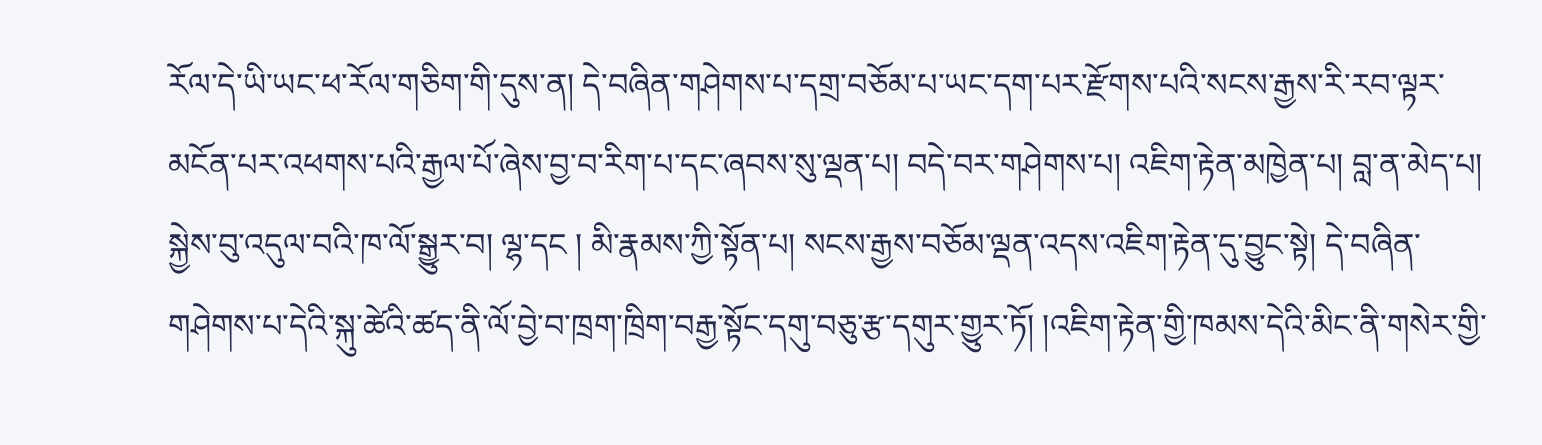རོལ་དེ་ཡི་ཡང་ཕ་རོལ་གཅིག་གི་དུས་ན། དེ་བཞིན་གཤེགས་པ་དགྲ་བཅོམ་པ་ཡང་དག་པར་རྫོགས་པའི་སངས་རྒྱས་རི་རབ་ལྟར་མངོན་པར་འཕགས་པའི་རྒྱལ་པོ་ཞེས་བྱ་བ་རིག་པ་དང་ཞབས་སུ་ལྡན་པ། བདེ་བར་གཤེགས་པ། འཇིག་རྟེན་མཁྱེན་པ། བླ་ན་མེད་པ། སྐྱེས་བུ་འདུལ་བའི་ཁ་ལོ་སྒྱུར་བ། ལྷ་དང ། མི་རྣམས་ཀྱི་སྟོན་པ། སངས་རྒྱས་བཅོམ་ལྡན་འདས་འཇིག་རྟེན་དུ་བྱུང་སྟེ། དེ་བཞིན་གཤེགས་པ་དེའི་སྐུ་ཚེའི་ཚད་ནི་ལོ་བྱེ་བ་ཁྲག་ཁྲིག་བརྒྱ་སྟོང་དགུ་བཅུ་རྩ་དགུར་གྱུར་ཏོ། །འཇིག་རྟེན་གྱི་ཁམས་དེའི་མིང་ནི་གསེར་གྱི་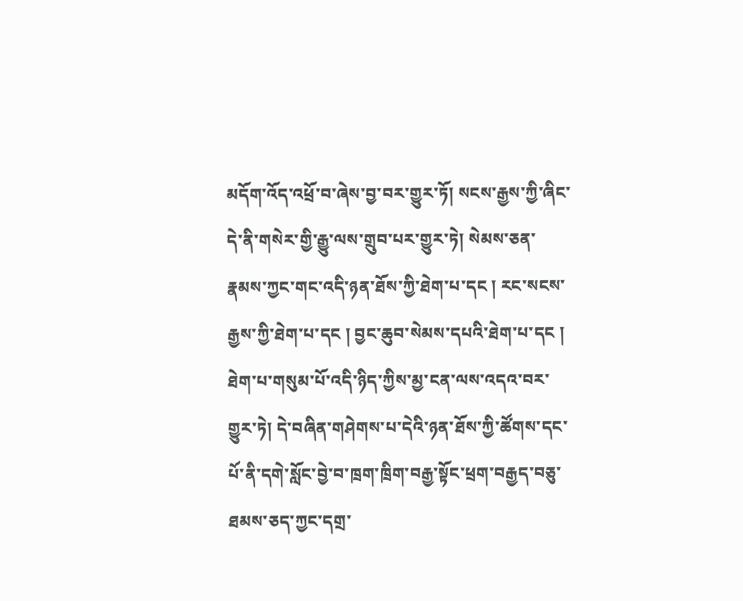མདོག་འོད་འཕྲོ་བ་ཞེས་བྱ་བར་གྱུར་ཏོ། སངས་རྒྱས་ཀྱི་ཞིང་དེ་ནི་གསེར་གྱི་རྒྱུ་ལས་གྲུབ་པར་གྱུར་ཏེ། སེམས་ཅན་རྣམས་ཀྱང་གང་འདི་ཉན་ཐོས་ཀྱི་ཐེག་པ་དང ། རང་སངས་རྒྱས་ཀྱི་ཐེག་པ་དང ། བྱང་ཆུབ་སེམས་དཔའི་ཐེག་པ་དང ། ཐེག་པ་གསུམ་པོ་འདི་ཉིད་ཀྱིས་མྱ་ངན་ལས་འདའ་བར་གྱུར་ཏེ། དེ་བཞིན་གཤེགས་པ་དེའི་ཉན་ཐོས་ཀྱི་ཚོགས་དང་པོ་ནི་དགེ་སློང་བྱེ་བ་ཁྲག་ཁྲིག་བརྒྱ་སྟོང་ཕྲག་བརྒྱད་བཅུ་ཐམས་ཅད་ཀྱང་དགྲ་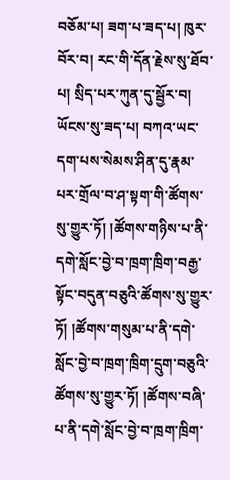བཅོམ་པ། ཟག་པ་ཟད་པ། ཁུར་བོར་བ། རང་གི་དོན་རྗེས་སུ་ཐོབ་པ། སྲིད་པར་ཀུན་དུ་སྦྱོར་བ། ཡོངས་སུ་ཟད་པ། བཀའ་ཡང་དག་པས་སེམས་ཤིན་དུ་རྣམ་པར་གྲོལ་བ་ཤ་སྟག་གི་ཚོགས་སུ་གྱུར་ཏོ། །ཚོགས་གཉིས་པ་ནི་དགེ་སློང་བྱེ་བ་ཁྲག་ཁྲིག་བརྒྱ་སྟོང་བདུན་བཅུའི་ཚོགས་སུ་གྱུར་ཏོ། །ཚོགས་གསུམ་པ་ནི་དགེ་སློང་བྱེ་བ་ཁྲག་ཁྲིག་དྲུག་བཅུའི་ཚོགས་སུ་གྱུར་ཏོ། །ཚོགས་བཞི་པ་ནི་དགེ་སློང་བྱེ་བ་ཁྲག་ཁྲིག་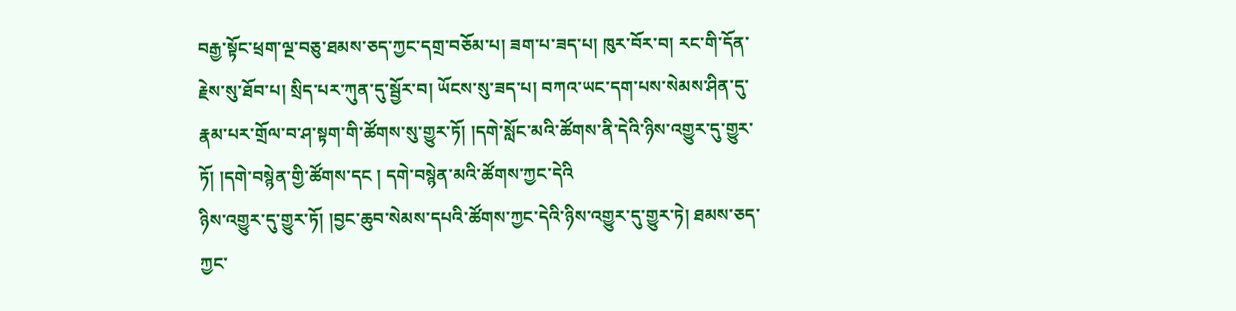བརྒྱ་སྟོང་ཕྲག་ལྔ་བཅུ་ཐམས་ཅད་ཀྱང་དགྲ་བཅོམ་པ། ཟག་པ་ཟད་པ། ཁུར་བོར་བ། རང་གི་དོན་རྗེས་སུ་ཐོབ་པ། སྲིད་པར་ཀུན་དུ་སྦྱོར་བ། ཡོངས་སུ་ཟད་པ། བཀའ་ཡང་དག་པས་སེམས་ཤིན་དུ་རྣམ་པར་གྲོལ་བ་ཤ་སྟག་གི་ཚོགས་སུ་གྱུར་ཏོ། །དགེ་སློང་མའི་ཚོགས་ནི་དེའི་ཉིས་འགྱུར་དུ་གྱུར་ཏོ། །དགེ་བསྙེན་གྱི་ཚོགས་དང ། དགེ་བསྙེན་མའི་ཚོགས་ཀྱང་དེའི
ཉིས་འགྱུར་དུ་གྱུར་ཏོ། །བྱང་ཆུབ་སེམས་དཔའི་ཚོགས་ཀྱང་དེའི་ཉིས་འགྱུར་དུ་གྱུར་ཏེ། ཐམས་ཅད་ཀྱང་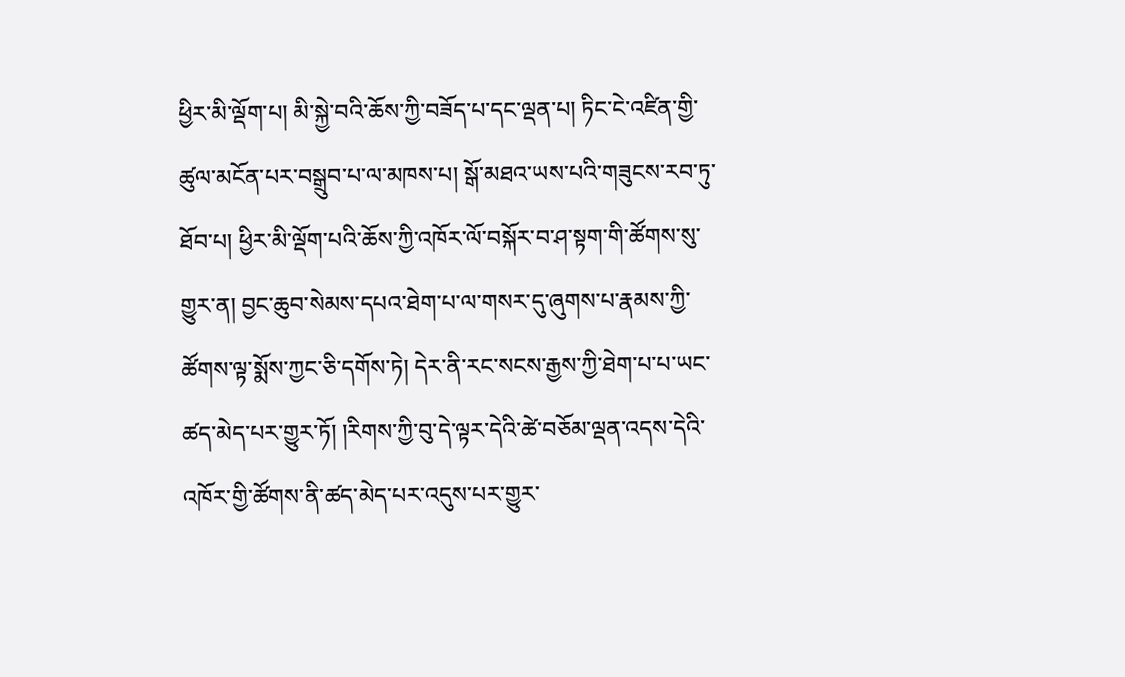ཕྱིར་མི་ལྡོག་པ། མི་སྐྱེ་བའི་ཆོས་ཀྱི་བཟོད་པ་དང་ལྡན་པ། ཏིང་ངེ་འཛིན་གྱི་ཚུལ་མངོན་པར་བསྒྲུབ་པ་ལ་མཁས་པ། སྒོ་མཐའ་ཡས་པའི་གཟུངས་རབ་ཏུ་ཐོབ་པ། ཕྱིར་མི་ལྡོག་པའི་ཆོས་ཀྱི་འཁོར་ལོ་བསྐོར་བ་ཤ་སྟག་གི་ཚོགས་སུ་གྱུར་ན། བྱང་ཆུབ་སེམས་དཔའ་ཐེག་པ་ལ་གསར་དུ་ཞུགས་པ་རྣམས་ཀྱི་ཚོགས་ལྟ་སྨོས་ཀྱང་ཅི་དགོས་ཏེ། དེར་ནི་རང་སངས་རྒྱས་ཀྱི་ཐེག་པ་པ་ཡང་ཚད་མེད་པར་གྱུར་ཏོ། །རིགས་ཀྱི་བུ་དེ་ལྟར་དེའི་ཚེ་བཅོམ་ལྡན་འདས་དེའི་འཁོར་གྱི་ཚོགས་ནི་ཚད་མེད་པར་འདུས་པར་གྱུར་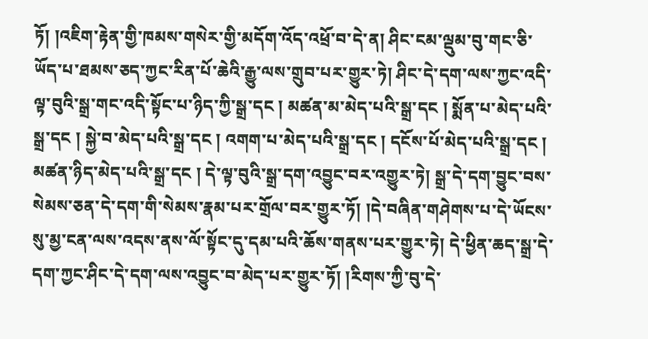ཏོ། །འཇིག་རྟེན་གྱི་ཁམས་གསེར་གྱི་མདོག་འོད་འཕྲོ་བ་དེ་ན། ཤིང་ངམ་ལྡུམ་བུ་གང་ཅི་ཡོད་པ་ཐམས་ཅད་ཀྱང་རིན་པོ་ཆེའི་རྒྱུ་ལས་གྲུབ་པར་གྱུར་ཏེ། ཤིང་དེ་དག་ལས་ཀྱང་འདི་ལྟ་བུའི་སྒྲ་གང་འདི་སྟོང་པ་ཉིད་ཀྱི་སྒྲ་དང ། མཚན་མ་མེད་པའི་སྒྲ་དང ། སྨོན་པ་མེད་པའི་སྒྲ་དང ། སྐྱེ་བ་མེད་པའི་སྒྲ་དང ། འགག་པ་མེད་པའི་སྒྲ་དང ། དངོས་པོ་མེད་པའི་སྒྲ་དང ། མཚན་ཉིད་མེད་པའི་སྒྲ་དང ། དེ་ལྟ་བུའི་སྒྲ་དག་འབྱུང་བར་འགྱུར་ཏེ། སྒྲ་དེ་དག་བྱུང་བས་སེམས་ཅན་དེ་དག་གི་སེམས་རྣམ་པར་གྲོལ་བར་གྱུར་ཏོ། །དེ་བཞིན་གཤེགས་པ་དེ་ཡོངས་སུ་མྱ་ངན་ལས་འདས་ནས་ལོ་སྟོང་དུ་དམ་པའི་ཆོས་གནས་པར་གྱུར་ཏེ། དེ་ཕྱིན་ཆད་སྒྲ་དེ་དག་ཀྱང་ཤིང་དེ་དག་ལས་འབྱུང་བ་མེད་པར་གྱུར་ཏོ། །རིགས་ཀྱི་བུ་དེ་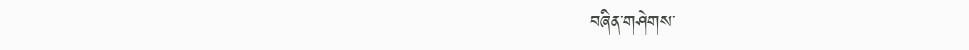བཞིན་གཤེགས་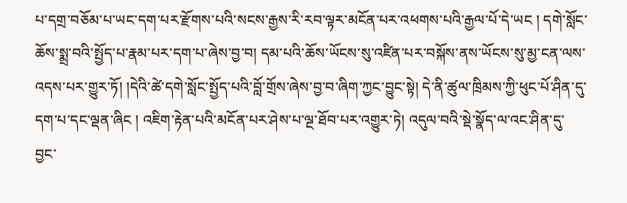པ་དགྲ་བཅོམ་པ་ཡང་དག་པར་རྫོགས་པའི་སངས་རྒྱས་རི་རབ་ལྟར་མངོན་པར་འཕགས་པའི་རྒྱལ་པོ་དེ་ཡང ། དགེ་སློང་ཆོས་སྨྲ་བའི་སྤྱོད་པ་རྣམ་པར་དག་པ་ཞེས་བྱ་བ། དམ་པའི་ཆོས་ཡོངས་སུ་འཛིན་པར་བསྐོས་ནས་ཡོངས་སུ་མྱ་ངན་ལས་འདས་པར་གྱུར་ཏོ། །དེའི་ཚེ་དགེ་སློང་སྤྱོད་པའི་བློ་གྲོས་ཞེས་བྱ་བ་ཞིག་ཀྱང་བྱུང་སྟེ། དེ་ནི་ཚུལ་ཁྲིམས་ཀྱི་ཕུང་པོ་ཤིན་དུ་དག་པ་དང་ལྡན་ཞིང ། འཇིག་རྟེན་པའི་མངོན་པར་ཤེས་པ་ལྔ་ཐོབ་པར་འགྱུར་ཏེ། འདུལ་བའི་སྡེ་སྣོད་ལ་འང་ཤིན་དུ་བྱང་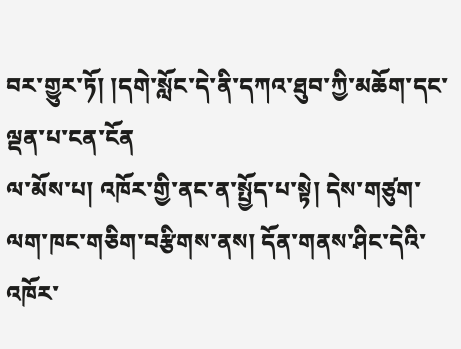བར་གྱུར་ཏོ། །དགེ་སློང་དེ་ནི་དཀའ་ཐུབ་ཀྱི་མཆོག་དང་ལྡན་པ་ངན་ངོན
ལ་མོས་པ། འཁོར་གྱི་ནང་ན་སྤྱོད་པ་སྟེ། དེས་གཙུག་ལག་ཁང་གཅིག་བརྩིགས་ནས། དོན་གནས་ཤིང་དེའི་འཁོར་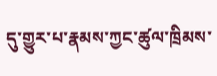དུ་གྱུར་པ་རྣམས་ཀྱང་ཚུལ་ཁྲིམས་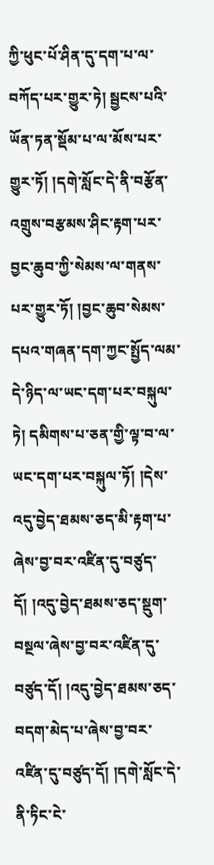ཀྱི་ཕུང་པོ་ཤིན་དུ་དག་པ་ལ་བཀོད་པར་གྱུར་ཏེ། སྦྱངས་པའི་ཡོན་ཏན་སྡོམ་པ་ལ་མོས་པར་གྱུར་ཏོ། །དགེ་སློང་དེ་ནི་བརྩོན་འགྲུས་བརྩམས་ཤིང་རྟག་པར་བྱང་ཆུབ་ཀྱི་སེམས་ལ་གནས་པར་གྱུར་ཏོ། །བྱང་ཆུབ་སེམས་དཔའ་གཞན་དག་ཀྱང་སྤྱོད་ལམ་དེ་ཉིད་ལ་ཡང་དག་པར་བསྐུལ་ཏེ། དམིགས་པ་ཅན་གྱི་ལྟ་བ་ལ་ཡང་དག་པར་བསྐུལ་ཏོ། །དེས་འདུ་བྱེད་ཐམས་ཅད་མི་རྟག་པ་ཞེས་བྱ་བར་འཛིན་དུ་བཙུད་དོ། །འདུ་བྱེད་ཐམས་ཅད་སྡུག་བསྔལ་ཞེས་བྱ་བར་འཛིན་དུ་བཙུད་དོ། །འདུ་བྱེད་ཐམས་ཅད་བདག་མེད་པ་ཞེས་བྱ་བར་འཛིན་དུ་བཙུད་དོ། །དགེ་སློང་དེ་ནི་ཏིང་ངེ་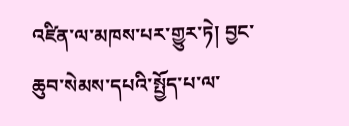འཛིན་ལ་མཁས་པར་གྱུར་ཏེ། བྱང་ཆུབ་སེམས་དཔའི་སྤྱོད་པ་ལ་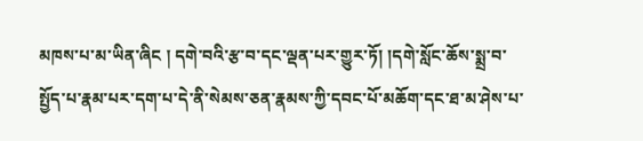མཁས་པ་མ་ཡིན་ཞིང ། དགེ་བའི་རྩ་བ་དང་ལྡན་པར་གྱུར་ཏོ། །དགེ་སློང་ཆོས་སྨྲ་བ་སྤྱོད་པ་རྣམ་པར་དག་པ་དེ་ནི་སེམས་ཅན་རྣམས་ཀྱི་དབང་པོ་མཆོག་དང་ཐ་མ་ཤེས་པ་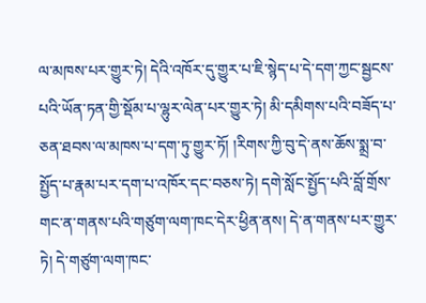ལ་མཁས་པར་གྱུར་ཏེ། དེའི་འཁོར་དུ་གྱུར་པ་ཇི་སྙེད་པ་དེ་དག་ཀྱང་སྦྱངས་པའི་ཡོན་ཏན་གྱི་སྡོམ་པ་ལྷུར་ལེན་པར་གྱུར་ཏེ། མི་དམིགས་པའི་བཟོད་པ་ཅན་ཐབས་ལ་མཁས་པ་དག་ཏུ་གྱུར་ཏོ། །རིགས་ཀྱི་བུ་དེ་ནས་ཆོས་སྨྲ་བ་སྤྱོད་པ་རྣམ་པར་དག་པ་འཁོར་དང་བཅས་ཏེ། དགེ་སློང་སྤྱོད་པའི་བློ་གྲོས་གང་ན་གནས་པའི་གཙུག་ལག་ཁང་དེར་ཕྱིན་ནས། དེ་ན་གནས་པར་གྱུར་ཏེ། དེ་གཙུག་ལག་ཁང་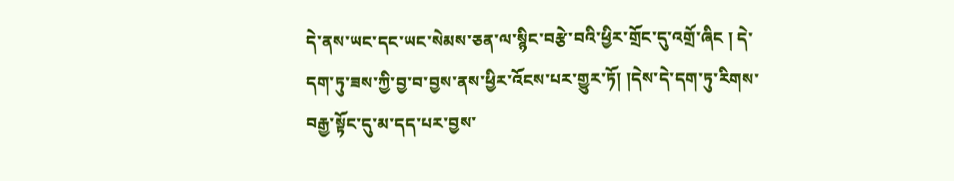དེ་ནས་ཡང་དང་ཡང་སེམས་ཅན་ལ་སྙིང་བརྩེ་བའི་ཕྱིར་གྲོང་དུ་འགྲོ་ཞིང ། དེ་དག་ཏུ་ཟས་ཀྱི་བྱ་བ་བྱས་ནས་ཕྱིར་འོངས་པར་གྱུར་ཏོ། །དེས་དེ་དག་ཏུ་རིགས་བརྒྱ་སྟོང་དུ་མ་དད་པར་བྱས་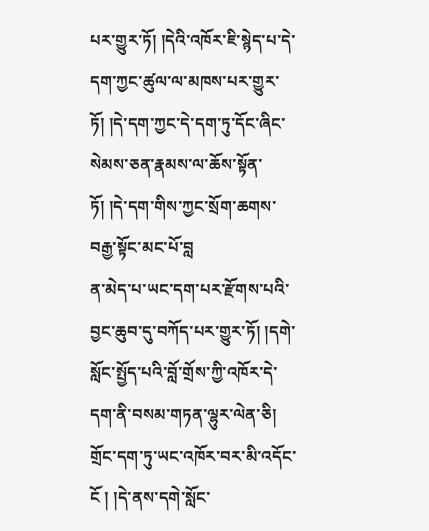པར་གྱུར་ཏོ། །དེའི་འཁོར་ཇི་སྙེད་པ་དེ་དག་ཀྱང་ཚུལ་ལ་མཁས་པར་གྱུར་ཏོ། །དེ་དག་ཀྱང་དེ་དག་ཏུ་དོང་ཞིང་སེམས་ཅན་རྣམས་ལ་ཆོས་སྟོན་ཏོ། །དེ་དག་གིས་ཀྱང་སྲོག་ཆགས་བརྒྱ་སྟོང་མང་པོ་བླ
ན་མེད་པ་ཡང་དག་པར་རྫོགས་པའི་བྱང་ཆུབ་དུ་བཀོད་པར་གྱུར་ཏོ། །དགེ་སློང་སྤྱོད་པའི་བློ་གྲོས་ཀྱི་འཁོར་དེ་དག་ནི་བསམ་གཏན་ལྷུར་ལེན་ཅི། གྲོང་དག་ཏུ་ཡང་འཁོར་བར་མི་འདོང་ངོ ། །དེ་ནས་དགེ་སློང་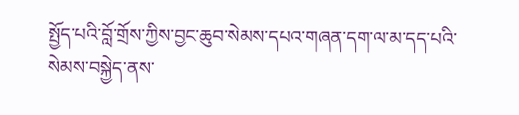སྤྱོད་པའི་བློ་གྲོས་ཀྱིས་བྱང་ཆུབ་སེམས་དཔའ་གཞན་དག་ལ་མ་དད་པའི་སེམས་བསྐྱེད་ནས་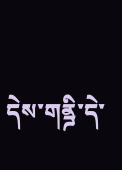དེས་གནྜི་དེ་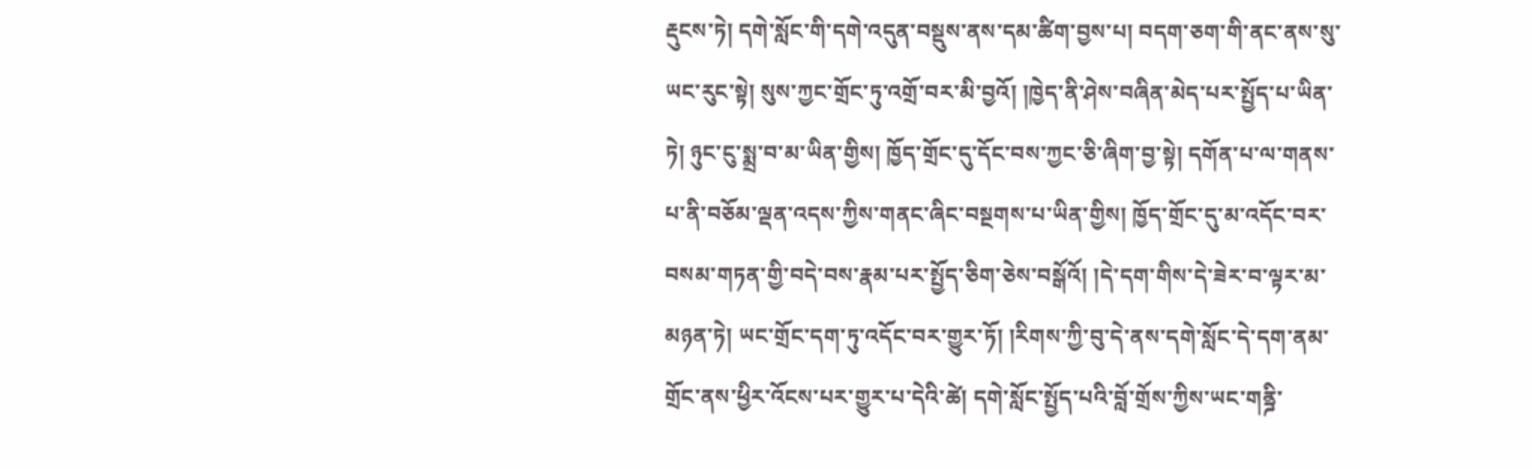རྡུངས་ཏེ། དགེ་སློང་གི་དགེ་འདུན་བསྡུས་ནས་དམ་ཚིག་བྱས་པ། བདག་ཅག་གི་ནང་ནས་སུ་ཡང་རུང་སྟེ། སུས་ཀྱང་གྲོང་ཏུ་འགྲོ་བར་མི་བྱའོ། །ཁྱེད་ནི་ཤེས་བཞིན་མེད་པར་སྤྱོད་པ་ཡིན་ཏེ། ཉུང་ངུ་སྨྲ་བ་མ་ཡིན་གྱིས། ཁྱོད་གྲོང་དུ་དོང་བས་ཀྱང་ཅི་ཞིག་བྱ་སྟེ། དགོན་པ་ལ་གནས་པ་ནི་བཅོམ་ལྡན་འདས་ཀྱིས་གནང་ཞིང་བསྔགས་པ་ཡིན་གྱིས། ཁྱོད་གྲོང་དུ་མ་འདོང་བར་བསམ་གཏན་གྱི་བདེ་བས་རྣམ་པར་སྤྱོད་ཅིག་ཅེས་བསྒོའོ། །དེ་དག་གིས་དེ་ཟེར་བ་ལྟར་མ་མཉན་ཏེ། ཡང་གྲོང་དག་ཏུ་འདོང་བར་གྱུར་ཏོ། །རིགས་ཀྱི་བུ་དེ་ནས་དགེ་སློང་དེ་དག་ནམ་གྲོང་ནས་ཕྱིར་འོངས་པར་གྱུར་པ་དེའི་ཚེ། དགེ་སློང་སྤྱོད་པའི་བློ་གྲོས་ཀྱིས་ཡང་གནྜི་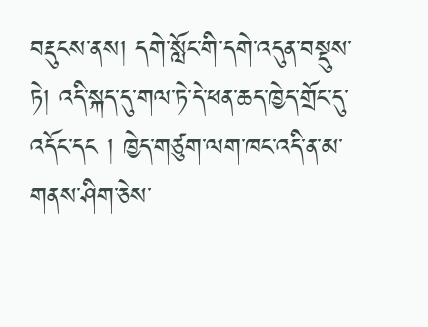བརྡུངས་ནས། དགེ་སློང་གི་དགེ་འདུན་བསྡུས་ཏེ། འདི་སྐད་དུ་གལ་ཏེ་དེ་ཕན་ཆད་ཁྱེད་གྲོང་དུ་འདོང་དང ། ཁྱེད་གཙུག་ལག་ཁང་འདི་ན་མ་གནས་ཤིག་ཅེས་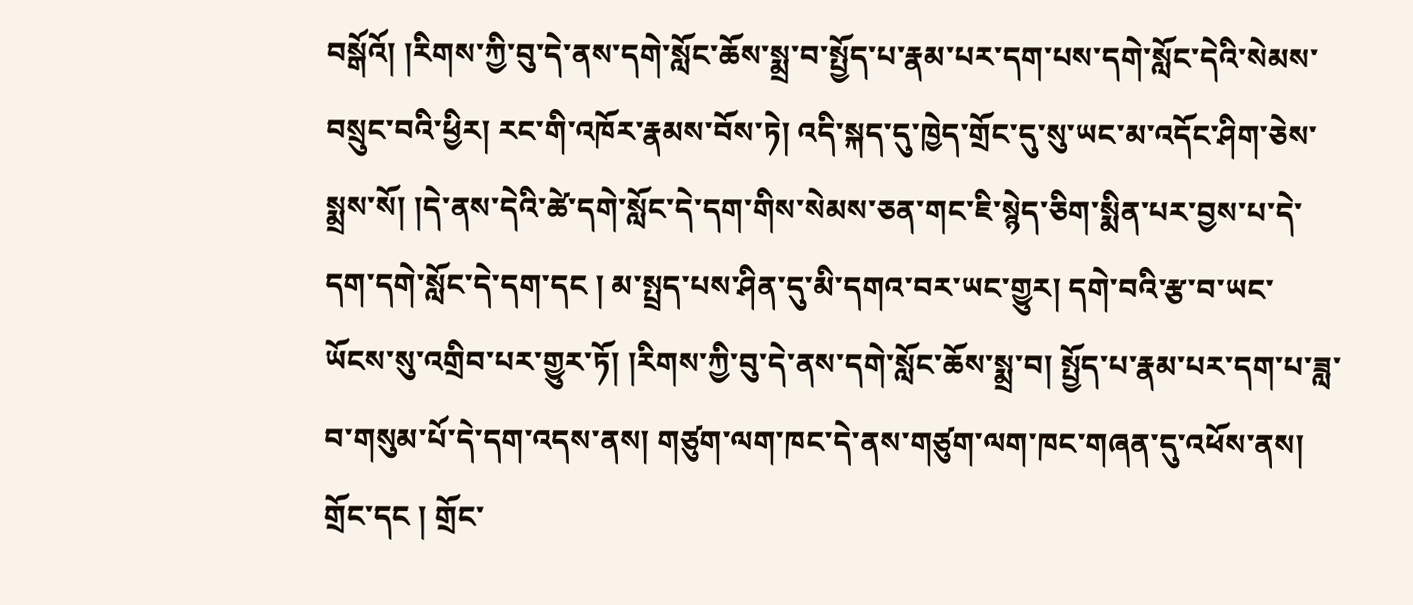བསྒོའོ། །རིགས་ཀྱི་བུ་དེ་ནས་དགེ་སློང་ཆོས་སྨྲ་བ་སྤྱོད་པ་རྣམ་པར་དག་པས་དགེ་སློང་དེའི་སེམས་བསྲུང་བའི་ཕྱིར། རང་གི་འཁོར་རྣམས་བོས་ཏེ། འདི་སྐད་དུ་ཁྱེད་གྲོང་དུ་སུ་ཡང་མ་འདོང་ཤིག་ཅེས་སྨྲས་སོ། །དེ་ནས་དེའི་ཚེ་དགེ་སློང་དེ་དག་གིས་སེམས་ཅན་གང་ཇི་སྙེད་ཅིག་སྨིན་པར་བྱས་པ་དེ་དག་དགེ་སློང་དེ་དག་དང ། མ་སྤྲད་པས་ཤིན་དུ་མི་དགའ་བར་ཡང་གྱུར། དགེ་བའི་རྩ་བ་ཡང་ཡོངས་སུ་འགྲིབ་པར་གྱུར་ཏོ། །རིགས་ཀྱི་བུ་དེ་ནས་དགེ་སློང་ཆོས་སྨྲ་བ། སྤྱོད་པ་རྣམ་པར་དག་པ་ཟླ་བ་གསུམ་པོ་དེ་དག་འདས་ནས། གཙུག་ལག་ཁང་དེ་ནས་གཙུག་ལག་ཁང་གཞན་དུ་འཕོས་ནས། གྲོང་དང ། གྲོང་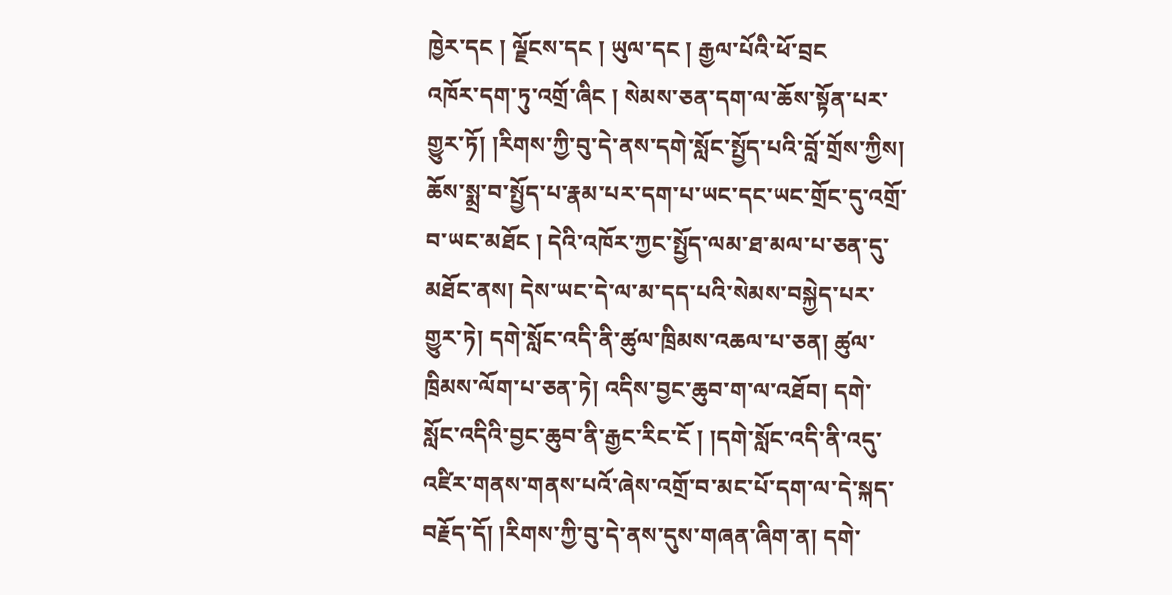ཁྱེར་དང ། ལྗོངས་དང ། ཡུལ་དང ། རྒྱལ་པོའི་ཕོ་བྲང
འཁོར་དག་ཏུ་འགྲོ་ཞིང ། སེམས་ཅན་དག་ལ་ཆོས་སྟོན་པར་གྱུར་ཏོ། །རིགས་ཀྱི་བུ་དེ་ནས་དགེ་སློང་སྤྱོད་པའི་བློ་གྲོས་ཀྱིས། ཆོས་སྨྲ་བ་སྤྱོད་པ་རྣམ་པར་དག་པ་ཡང་དང་ཡང་གྲོང་དུ་འགྲོ་བ་ཡང་མཐོང ། དེའི་འཁོར་ཀྱང་སྤྱོད་ལམ་ཐ་མལ་པ་ཅན་དུ་མཐོང་ནས། དེས་ཡང་དེ་ལ་མ་དད་པའི་སེམས་བསྐྱེད་པར་གྱུར་ཏེ། དགེ་སློང་འདི་ནི་ཚུལ་ཁྲིམས་འཆལ་པ་ཅན། ཚུལ་ཁྲིམས་ལོག་པ་ཅན་ཏེ། འདིས་བྱང་ཆུབ་ག་ལ་འཐོབ། དགེ་སློང་འདིའི་བྱང་ཆུབ་ནི་རྒྱང་རིང་ངོ ། །དགེ་སློང་འདི་ནི་འདུ་འཛིར་གནས་གནས་པའོ་ཞེས་འགྲོ་བ་མང་པོ་དག་ལ་དེ་སྐད་བརྗོད་དོ། །རིགས་ཀྱི་བུ་དེ་ནས་དུས་གཞན་ཞིག་ན། དགེ་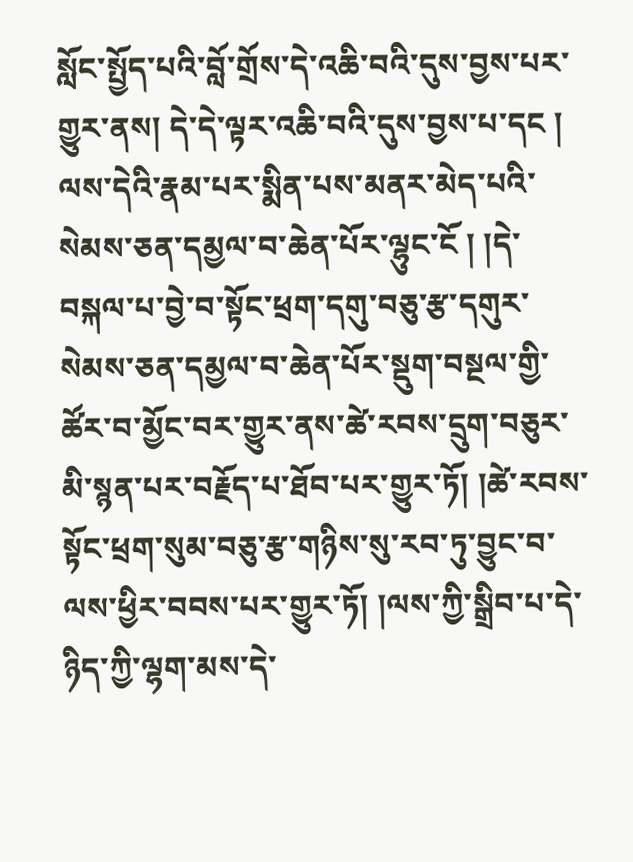སློང་སྤྱོད་པའི་བློ་གྲོས་དེ་འཆི་བའི་དུས་བྱས་པར་གྱུར་ནས། དེ་དེ་ལྟར་འཆི་བའི་དུས་བྱས་པ་དང ། ལས་དེའི་རྣམ་པར་སྨིན་པས་མནར་མེད་པའི་སེམས་ཅན་དམྱལ་བ་ཆེན་པོར་ལྷུང་ངོ ། །དེ་བསྐལ་པ་བྱེ་བ་སྟོང་ཕྲག་དགུ་བཅུ་རྩ་དགུར་སེམས་ཅན་དམྱལ་བ་ཆེན་པོར་སྡུག་བསྔལ་གྱི་ཚོར་བ་མྱོང་བར་གྱུར་ནས་ཚེ་རབས་དྲུག་བཅུར་མི་སྙན་པར་བརྗོད་པ་ཐོབ་པར་གྱུར་ཏོ། །ཚེ་རབས་སྟོང་ཕྲག་སུམ་བཅུ་རྩ་གཉིས་སུ་རབ་ཏུ་བྱུང་བ་ལས་ཕྱིར་བབས་པར་གྱུར་ཏོ། །ལས་ཀྱི་སྒྲིབ་པ་དེ་ཉིད་ཀྱི་ལྷག་མས་དེ་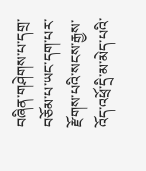བཞིན་གཤེགས་པ་དགྲ་བཅོམ་པ་ཡང་དག་པར་རྫོགས་པའི་སངས་རྒྱས་འོད་འཕྲོ་དྲི་མ་མེད་པའི་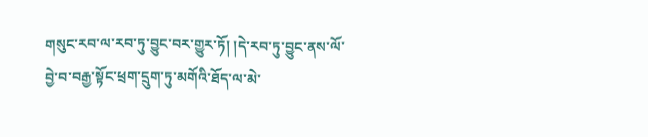གསུང་རབ་ལ་རབ་ཏུ་བྱུང་བར་གྱུར་ཏོ། །དེ་རབ་ཏུ་བྱུང་ནས་ལོ་བྱེ་བ་བརྒྱ་སྟོང་ཕྲག་དྲུག་ཏུ་མགོའི་ཐོད་ལ་མེ་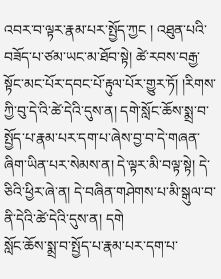འབར་བ་ལྟར་རྣམ་པར་སྤྱོད་ཀྱང ། འཐུན་པའི་བཟོད་པ་ཙམ་ཡང་མ་ཐོབ་སྟེ། ཚེ་རབས་བརྒྱ་སྟོང་མང་པོར་དབང་པོ་རྟུལ་པོར་གྱུར་ཏོ། །རིགས་ཀྱི་བུ་དེ་འི་ཚེ་དེའི་དུས་ན། དགེ་སློང་ཆོས་སྨྲ་བ་སྤྱོད་པ་རྣམ་པར་དག་པ་ཞེས་བྱ་བ་དེ་གཞན་ཞིག་ཡིན་པར་སེམས་ན། དེ་ལྟར་མི་བལྟ་སྟེ། དེ་ཅིའི་ཕྱིར་ཞེ་ན། དེ་བཞིན་གཤེགས་པ་མི་སྒུལ་བ་ནི་དེའི་ཚེ་དེའི་དུས་ན། དགེ
སློང་ཆོས་སྨྲ་བ་སྤྱོད་པ་རྣམ་པར་དག་པ་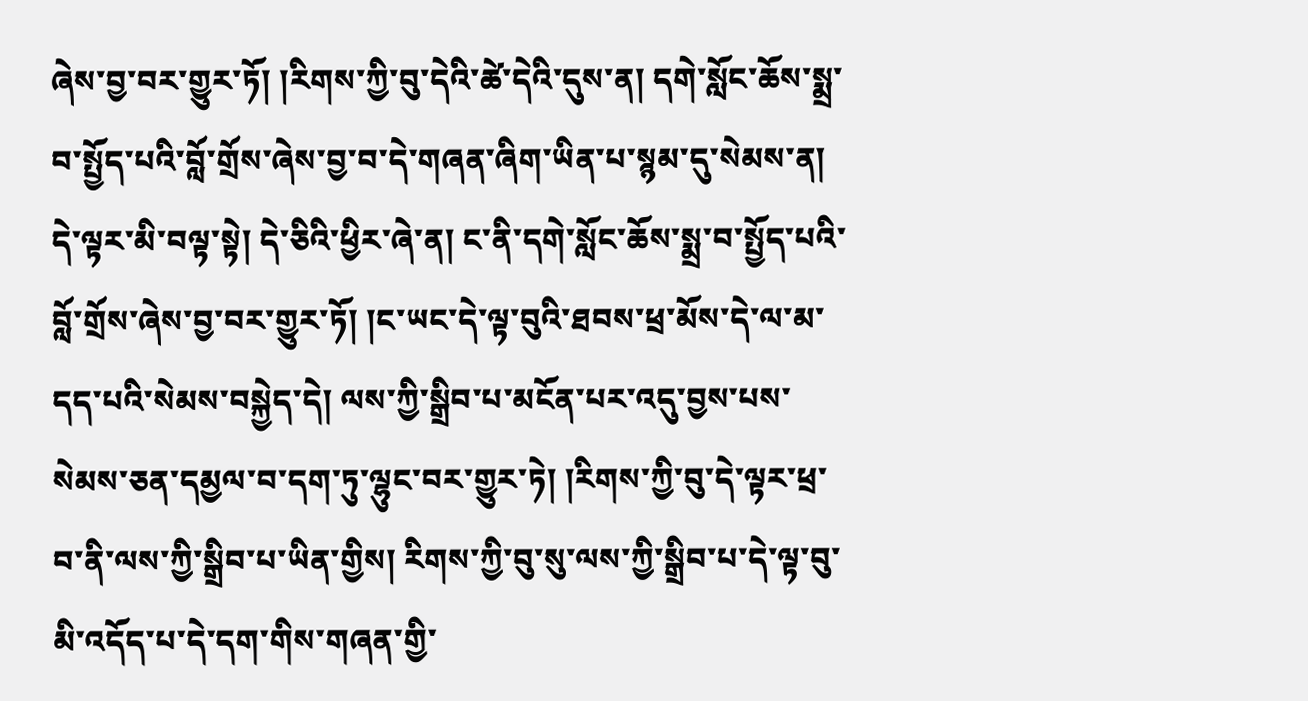ཞེས་བྱ་བར་གྱུར་ཏོ། །རིགས་ཀྱི་བུ་དེའི་ཚེ་དེའི་དུས་ན། དགེ་སློང་ཆོས་སྨྲ་བ་སྤྱོད་པའི་བློ་གྲོས་ཞེས་བྱ་བ་དེ་གཞན་ཞིག་ཡིན་པ་སྙམ་དུ་སེམས་ན། དེ་ལྟར་མི་བལྟ་སྟེ། དེ་ཅིའི་ཕྱིར་ཞེ་ན། ང་ནི་དགེ་སློང་ཆོས་སྨྲ་བ་སྤྱོད་པའི་བློ་གྲོས་ཞེས་བྱ་བར་གྱུར་ཏོ། །ང་ཡང་དེ་ལྟ་བུའི་ཐབས་ཕྲ་མོས་དེ་ལ་མ་དད་པའི་སེམས་བསྐྱེད་དེ། ལས་ཀྱི་སྒྲིབ་པ་མངོན་པར་འདུ་བྱས་པས་སེམས་ཅན་དམྱལ་བ་དག་ཏུ་ལྷུང་བར་གྱུར་ཏེ། །རིགས་ཀྱི་བུ་དེ་ལྟར་ཕྲ་བ་ནི་ལས་ཀྱི་སྒྲིབ་པ་ཡིན་གྱིས། རིགས་ཀྱི་བུ་སུ་ལས་ཀྱི་སྒྲིབ་པ་དེ་ལྟ་བུ་མི་འདོད་པ་དེ་དག་གིས་གཞན་གྱི་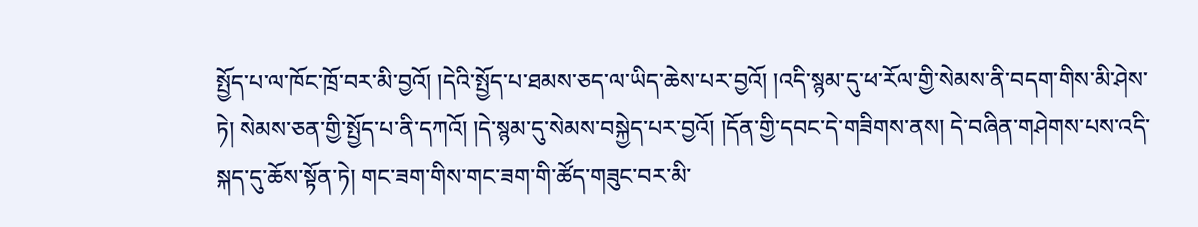སྤྱོད་པ་ལ་ཁོང་ཁྲོ་བར་མི་བྱའོ། །དེའི་སྤྱོད་པ་ཐམས་ཅད་ལ་ཡིད་ཆེས་པར་བྱའོ། །འདི་སྙམ་དུ་ཕ་རོལ་གྱི་སེམས་ནི་བདག་གིས་མི་ཤེས་ཏེ། སེམས་ཅན་གྱི་སྤྱོད་པ་ནི་དཀའོ། །དེ་སྙམ་དུ་སེམས་བསྐྱེད་པར་བྱའོ། །དོན་གྱི་དབང་དེ་གཟིགས་ནས། དེ་བཞིན་གཤེགས་པས་འདི་སྐད་དུ་ཆོས་སྟོན་ཏེ། གང་ཟག་གིས་གང་ཟག་གི་ཚོད་གཟུང་བར་མི་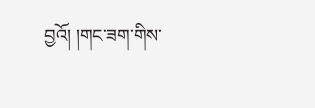བྱའོ། །གང་ཟག་གིས་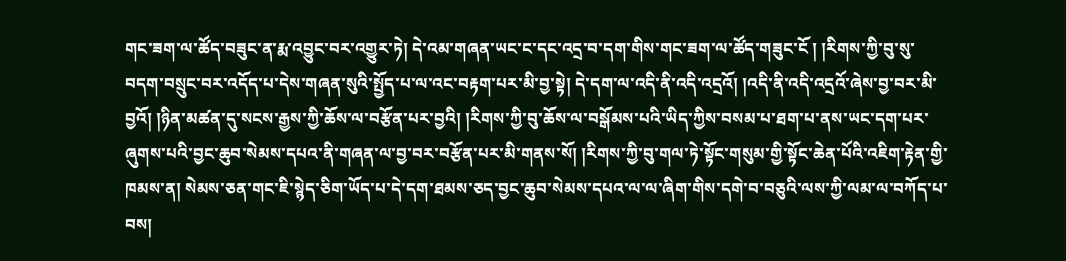གང་ཟག་ལ་ཚོད་བཟུང་ན་རྨ་འབྱུང་བར་འགྱུར་ཏེ། དེ་འམ་གཞན་ཡང་ང་དང་འདྲ་བ་དག་གིས་གང་ཟག་ལ་ཚོད་གཟུང་ངོ ། །རིགས་ཀྱི་བུ་སུ་བདག་བསྲུང་བར་འདོད་པ་དེས་གཞན་སུའི་སྤྱོད་པ་ལ་འང་བརྟག་པར་མི་བྱ་སྟེ། དེ་དག་ལ་འདི་ནི་འདི་འདྲའོ། །འདི་ནི་འདི་འདྲའོ་ཞེས་བྱ་བར་མི་བྱའོ། །ཉིན་མཚན་དུ་སངས་རྒྱས་ཀྱི་ཆོས་ལ་བརྩོན་པར་བྱའི། །རིགས་ཀྱི་བུ་ཆོས་ལ་བསྒོམས་པའི་ཡིད་ཀྱིས་བསམ་པ་ཐག་པ་ནས་ཡང་དག་པར་ཞུགས་པའི་བྱང་ཆུབ་སེམས་དཔའ་ནི་གཞན་ལ་བྱ་བར་བརྩོན་པར་མི་གནས་སོ། །རིགས་ཀྱི་བུ་གལ་ཏེ་སྟོང་གསུམ་གྱི་སྟོང་ཆེན་པོའི་འཇིག་རྟེན་གྱི་ཁམས་ན། སེམས་ཅན་གང་ཇི་སྙེད་ཅིག་ཡོད་པ་དེ་དག་ཐམས་ཅད་བྱང་ཆུབ་སེམས་དཔའ་ལ་ལ་ཞིག་གིས་དགེ་བ་བཅུའི་ལས་ཀྱི་ལམ་ལ་བཀོད་པ་བས།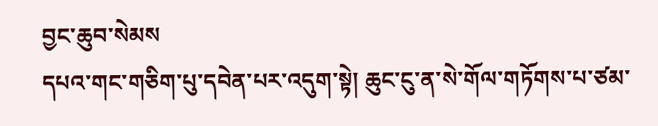བྱང་ཆུབ་སེམས
དཔའ་གང་གཅིག་པུ་དབེན་པར་འདུག་སྟེ། ཆུང་ངུ་ན་སེ་གོལ་གཏོགས་པ་ཙམ་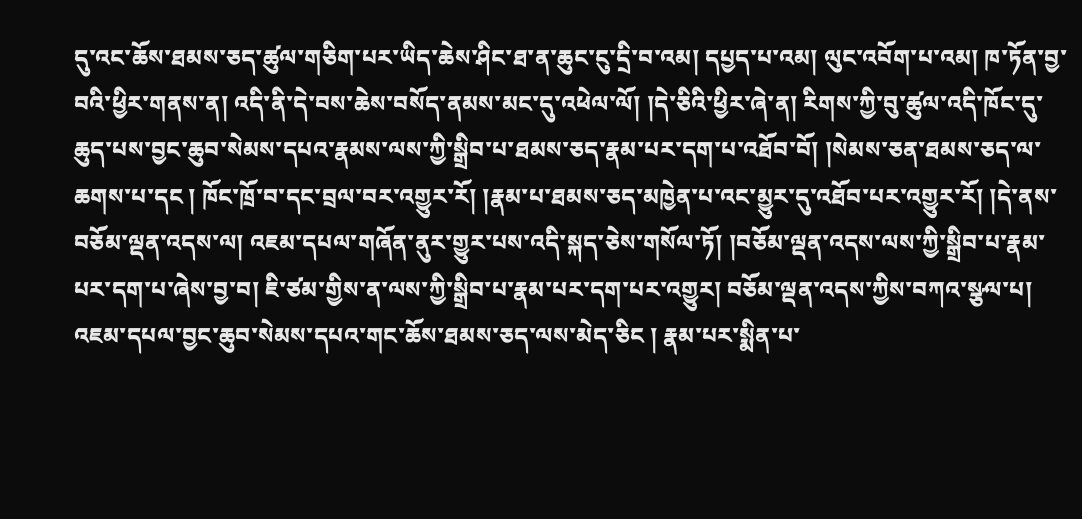དུ་འང་ཆོས་ཐམས་ཅད་ཚུལ་གཅིག་པར་ཡིད་ཆེས་ཤིང་ཐ་ན་ཆུང་ངུ་དྲི་བ་འམ། དཔྱད་པ་འམ། ལུང་འབོག་པ་འམ། ཁ་ཏོན་བྱ་བའི་ཕྱིར་གནས་ན། འདི་ནི་དེ་བས་ཆེས་བསོད་ནམས་མང་དུ་འཕེལ་ལོ། །དེ་ཅིའི་ཕྱིར་ཞེ་ན། རིགས་ཀྱི་བུ་ཚུལ་འདི་ཁོང་དུ་ཆུད་པས་བྱང་ཆུབ་སེམས་དཔའ་རྣམས་ལས་ཀྱི་སྒྲིབ་པ་ཐམས་ཅད་རྣམ་པར་དག་པ་འཐོབ་བོ། །སེམས་ཅན་ཐམས་ཅད་ལ་ཆགས་པ་དང ། ཁོང་ཁྲོ་བ་དང་བྲལ་བར་འགྱུར་རོ། །རྣམ་པ་ཐམས་ཅད་མཁྱེན་པ་འང་མྱུར་དུ་འཐོབ་པར་འགྱུར་རོ། །དེ་ནས་བཅོམ་ལྡན་འདས་ལ། འཇམ་དཔལ་གཞོན་ནུར་གྱུར་པས་འདི་སྐད་ཅེས་གསོལ་ཏོ། །བཅོམ་ལྡན་འདས་ལས་ཀྱི་སྒྲིབ་པ་རྣམ་པར་དག་པ་ཞེས་བྱ་བ། ཇི་ཙམ་གྱིས་ན་ལས་ཀྱི་སྒྲིབ་པ་རྣམ་པར་དག་པར་འགྱུར། བཅོམ་ལྡན་འདས་ཀྱིས་བཀའ་སྩལ་པ། འཇམ་དཔལ་བྱང་ཆུབ་སེམས་དཔའ་གང་ཆོས་ཐམས་ཅད་ལས་མེད་ཅིང ། རྣམ་པར་སྨིན་པ་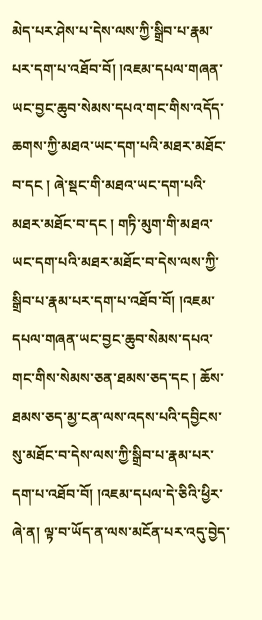མེད་པར་ཤེས་པ་དེས་ལས་ཀྱི་སྒྲིབ་པ་རྣམ་པར་དག་པ་འཐོབ་བོ། །འཇམ་དཔལ་གཞན་ཡང་བྱང་ཆུབ་སེམས་དཔའ་གང་གིས་འདོད་ཆགས་ཀྱི་མཐའ་ཡང་དག་པའི་མཐར་མཐོང་བ་དང ། ཞེ་སྡང་གི་མཐའ་ཡང་དག་པའི་མཐར་མཐོང་བ་དང ། གཏི་མུག་གི་མཐའ་ཡང་དག་པའི་མཐར་མཐོང་བ་དེས་ལས་ཀྱི་སྒྲིབ་པ་རྣམ་པར་དག་པ་འཐོབ་བོ། །འཇམ་དཔལ་གཞན་ཡང་བྱང་ཆུབ་སེམས་དཔའ་གང་གིས་སེམས་ཅན་ཐམས་ཅད་དང ། ཆོས་ཐམས་ཅད་མྱ་ངན་ལས་འདས་པའི་དབྱིངས་སུ་མཐོང་བ་དེས་ལས་ཀྱི་སྒྲིབ་པ་རྣམ་པར་དག་པ་འཐོབ་བོ། །འཇམ་དཔལ་དེ་ཅིའི་ཕྱིར་ཞེ་ན། ལྟ་བ་ཡོད་ན་ལས་མངོན་པར་འདུ་བྱེད་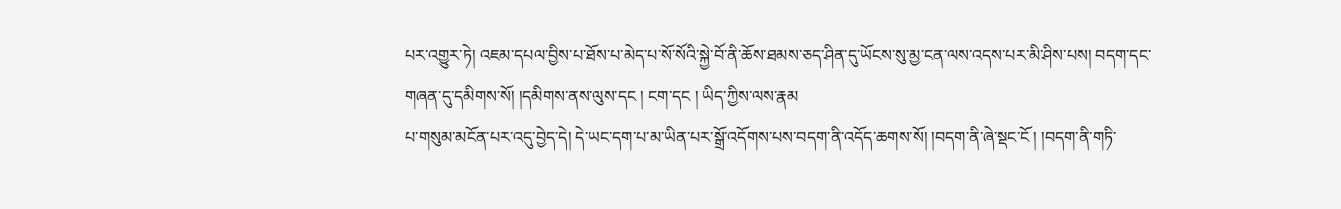པར་འགྱུར་ཏེ། འཇམ་དཔལ་བྱིས་པ་ཐོས་པ་མེད་པ་སོ་སོའི་སྐྱེ་བོ་ནི་ཆོས་ཐམས་ཅད་ཤིན་དུ་ཡོངས་སུ་མྱ་ངན་ལས་འདས་པར་མི་ཤིས་པས། བདག་དང་གཞན་དུ་དམིགས་སོ། །དམིགས་ནས་ལུས་དང ། ངག་དང ། ཡིད་ཀྱིས་ལས་རྣམ
པ་གསུམ་མངོན་པར་འདུ་བྱེད་དེ། དེ་ཡང་དག་པ་མ་ཡིན་པར་སྒྲོ་འདོགས་པས་བདག་ནི་འདོད་ཆགས་སོ། །བདག་ནི་ཞེ་སྡང་ངོ ། །བདག་ནི་གཏི་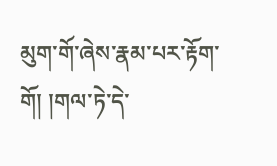མུག་གོ་ཞེས་རྣམ་པར་རྟོག་གོ། །གལ་ཏེ་དེ་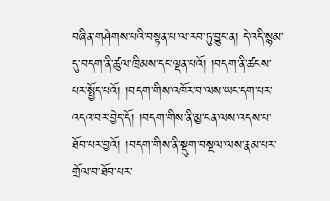བཞིན་གཤེགས་པའི་བསྟན་པ་ལ་རབ་ཏུ་བྱུང་ན། དེ་འདི་སྙམ་དུ་བདག་ནི་ཚུལ་ཁྲིམས་དང་ལྡན་པའོ། །བདག་ནི་ཚངས་པར་སྤྱོད་པའོ། །བདག་གིས་འཁོར་བ་ལས་ཡང་དག་པར་འདའ་བར་བྱེད་དོ། །བདག་གིས་ནི་མྱ་ངན་ལས་འདས་པ་ཐོབ་པར་བྱའོ། །བདག་གིས་ནི་སྡུག་བསྔལ་ལས་རྣམ་པར་གྲོལ་བ་ཐོབ་པར་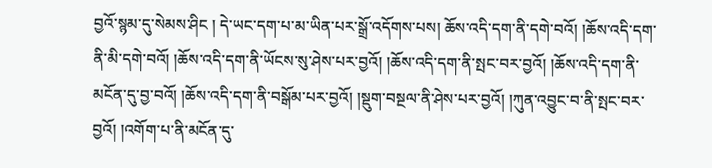བྱའོ་སྙམ་དུ་སེམས་ཤིང ། དེ་ཡང་དག་པ་མ་ཡིན་པར་སྒྲོ་འདོགས་པས། ཆོས་འདི་དག་ནི་དགེ་བའོ། །ཆོས་འདི་དག་ནི་མི་དགེ་བའོ། །ཆོས་འདི་དག་ནི་ཡོངས་སུ་ཤེས་པར་བྱའོ། །ཆོས་འདི་དག་ནི་སྤང་བར་བྱའོ། །ཆོས་འདི་དག་ནི་མངོན་དུ་བྱ་བའོ། །ཆོས་འདི་དག་ནི་བསྒོམ་པར་བྱའོ། །སྡུག་བསྔལ་ནི་ཤེས་པར་བྱའོ། །ཀུན་འབྱུང་བ་ནི་སྤང་བར་བྱའོ། །འགོག་པ་ནི་མངོན་དུ་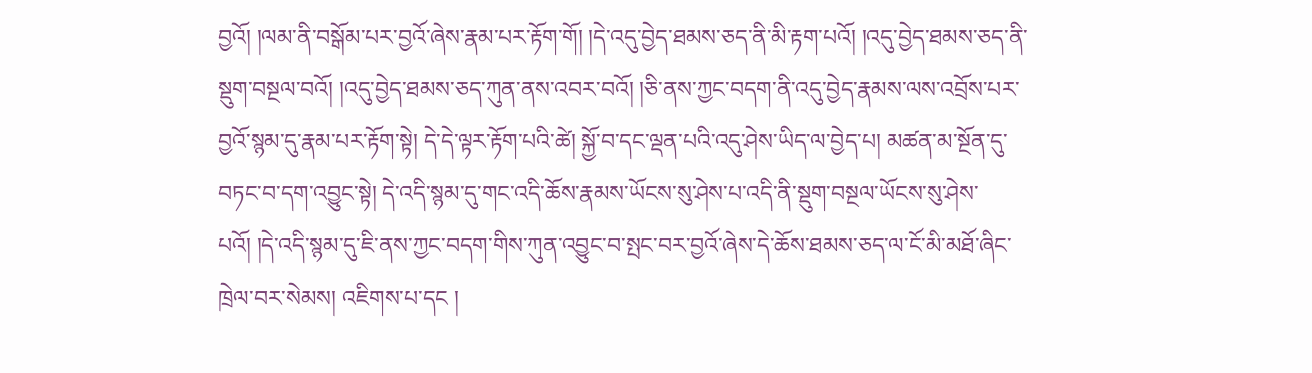བྱའོ། །ལམ་ནི་བསྒོམ་པར་བྱའོ་ཞེས་རྣམ་པར་རྟོག་གོ། །དེ་འདུ་བྱེད་ཐམས་ཅད་ནི་མི་རྟག་པའོ། །འདུ་བྱེད་ཐམས་ཅད་ནི་སྡུག་བསྔལ་བའོ། །འདུ་བྱེད་ཐམས་ཅད་ཀུན་ནས་འབར་བའོ། །ཅི་ནས་ཀྱང་བདག་ནི་འདུ་བྱེད་རྣམས་ལས་འབྲོས་པར་བྱའོ་སྙམ་དུ་རྣམ་པར་རྟོག་སྟེ། དེ་དེ་ལྟར་རྟོག་པའི་ཚེ། སྐྱོ་བ་དང་ལྡན་པའི་འདུ་ཤེས་ཡིད་ལ་བྱེད་པ། མཚན་མ་སྔོན་དུ་བཏང་བ་དག་འབྱུང་སྟེ། དེ་འདི་སྙམ་དུ་གང་འདི་ཆོས་རྣམས་ཡོངས་སུ་ཤེས་པ་འདི་ནི་སྡུག་བསྔལ་ཡོངས་སུ་ཤེས་པའོ། །དེ་འདི་སྙམ་དུ་ཇི་ནས་ཀྱང་བདག་གིས་ཀུན་འབྱུང་བ་སྤང་བར་བྱའོ་ཞེས་དེ་ཆོས་ཐམས་ཅད་ལ་ངོ་མི་མཐོ་ཞིང་ཁྲེལ་བར་སེམས། འཇིགས་པ་དང །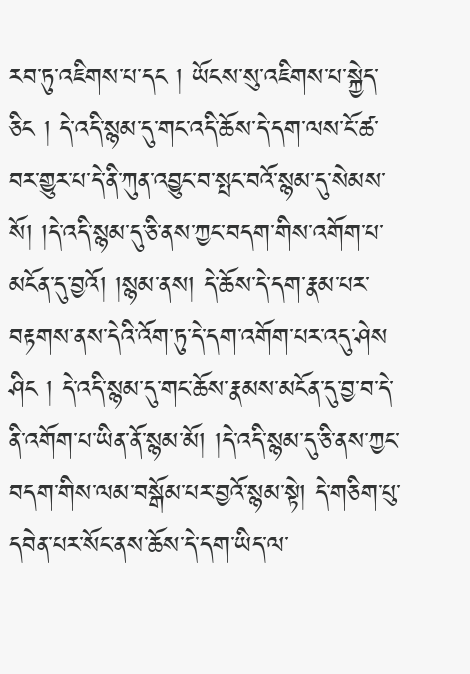རབ་ཏུ་འཇིགས་པ་དང ། ཡོངས་སུ་འཇིགས་པ་སྐྱེད་ཅིང ། དེ་འདི་སྙམ་དུ་གང་འདི་ཆོས་དེ་དག་ལས་ངོ་ཚ་བར་གྱུར་པ་དེ་ནི་ཀུན་འབྱུང་བ་སྤང་བའོ་སྙམ་དུ་སེམས་སོ། །དེ་འདི་སྙམ་དུ་ཅི་ནས་ཀྱང་བདག་གིས་འགོག་པ་མངོན་དུ་བྱའོ། །སྙམ་ནས། དེ་ཆོས་དེ་དག་རྣམ་པར་བརྟགས་ནས་དེའི་འོག་ཏུ་དེ་དག་འགོག་པར་འདུ་ཤེས
ཤིང ། དེ་འདི་སྙམ་དུ་གང་ཆོས་རྣམས་མངོན་དུ་བྱ་བ་དེ་ནི་འགོག་པ་ཡིན་ནོ་སྙམ་མོ། །དེ་འདི་སྙམ་དུ་ཅི་ནས་ཀྱང་བདག་གིས་ལམ་བསྒོམ་པར་བྱའོ་སྙམ་སྟེ། དེ་གཅིག་པུ་དབེན་པར་སོང་ནས་ཆོས་དེ་དག་ཡིད་ལ་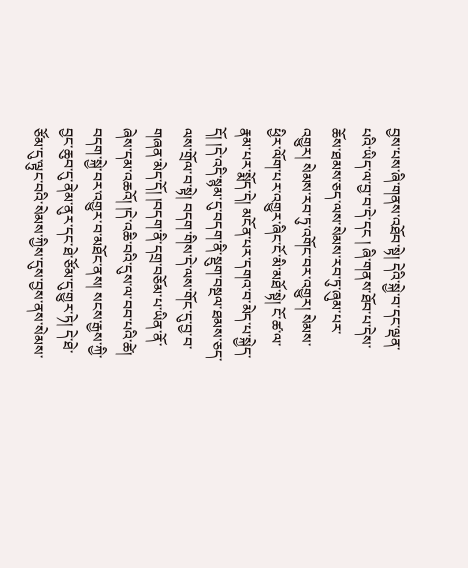བྱས་པས་ཞི་གནས་འཐོབ་སྟེ། དེའི་སྐྱེ་བ་དང་ལྡན་པའི་ཡིད་ལ་བྱ་བ་དེ་དང ། ཞི་གནས་ཐོབ་པ་དེས་ཆོས་ཐམས་ཅད་ལས་སེམས་རབ་ཏུ་ཞུམ་པར་འགྱུར། སེམས་རབ་ཏུ་འགོང་བར་འགྱུར། སེམས་ཕྱིར་ལོག་པར་འགྱུར་ཞིང་ངོ་མི་མཐོ་སྟེ། ངོ་ཚ་ལ་རྣམ་པར་སྨོད་དེ། མངོན་པར་དགའ་བ་མེད་པ་སྐྱེད་དོ། །དེ་འདི་སྙམ་དུ་བདག་ནི་སྡུག་བསྔལ་ཐམས་ཅད་ལས་གྲོལ་བ་སྟེ། བདག་གིས་དེ་ལས་གོང་དུ་བྱ་བ་གཞན་མེད་དོ། །བདག་ནི་དགྲ་བཅོམ་པ་ཡིན་ནོ་ཞེས་དམ་འཆའོ། །དེ་འཆི་བའི་དུས་ལ་བབ་པའི་ཚེ། བདག་སྐྱེ་བར་འགྱུར་བ་མཐོང་ནས། སངས་རྒྱས་ཀྱི་བྱང་ཆུབ་དུ་ནེམ་ནུར་དང་ཐེ་ཙོམ་དུ་གྱུར་ཏེ། དེ་ཐེ་ཙོམ་དུ་ལྟུང་བའི་སེམས་ཀྱིས་དུས་བྱས་ནས་སེམས་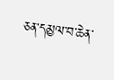ཅན་དམྱལ་བ་ཆེན་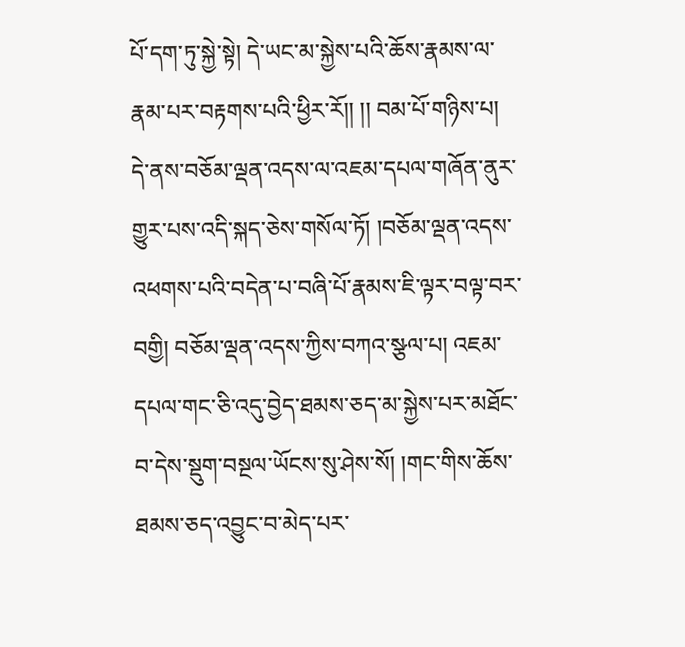པོ་དག་ཏུ་སྐྱེ་སྟེ། དེ་ཡང་མ་སྐྱེས་པའི་ཆོས་རྣམས་ལ་རྣམ་པར་བརྟགས་པའི་ཕྱིར་རོ།། །། བམ་པོ་གཉིས་པ། དེ་ནས་བཅོམ་ལྡན་འདས་ལ་འཇམ་དཔལ་གཞོན་ནུར་གྱུར་པས་འདི་སྐད་ཅེས་གསོལ་ཏོ། །བཅོམ་ལྡན་འདས་འཕགས་པའི་བདེན་པ་བཞི་པོ་རྣམས་ཇི་ལྟར་བལྟ་བར་བགྱི། བཅོམ་ལྡན་འདས་ཀྱིས་བཀའ་སྩལ་པ། འཇམ་དཔལ་གང་ཅི་འདུ་བྱེད་ཐམས་ཅད་མ་སྐྱེས་པར་མཐོང་བ་དེས་སྡུག་བསྔལ་ཡོངས་སུ་ཤེས་སོ། །གང་གིས་ཆོས་ཐམས་ཅད་འབྱུང་བ་མེད་པར་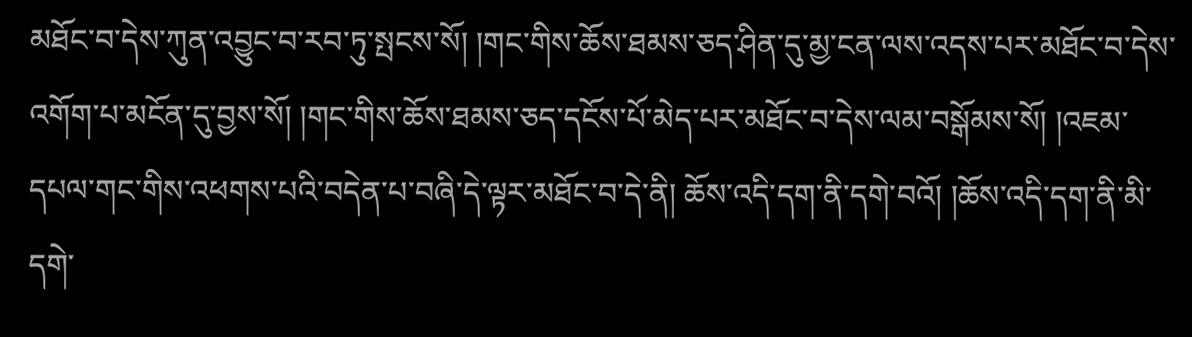མཐོང་བ་དེས་ཀུན་འབྱུང་བ་རབ་ཏུ་སྤངས་སོ། །གང་གིས་ཆོས་ཐམས་ཅད་ཤིན་དུ་མྱ་ངན་ལས་འདས་པར་མཐོང་བ་དེས་འགོག་པ་མངོན་དུ་བྱས་སོ། །གང་གིས་ཆོས་ཐམས་ཅད་དངོས་པོ་མེད་པར་མཐོང་བ་དེས་ལམ་བསྒོམས་སོ། །འཇམ་དཔལ་གང་གིས་འཕགས་པའི་བདེན་པ་བཞི་དེ་ལྟར་མཐོང་བ་དེ་ནི། ཆོས་འདི་དག་ནི་དགེ་བའོ། །ཆོས་འདི་དག་ནི་མི་དགེ་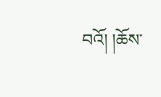བའོ། །ཆོས་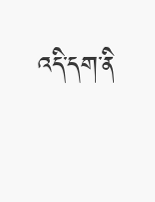འདི་དག་ནི